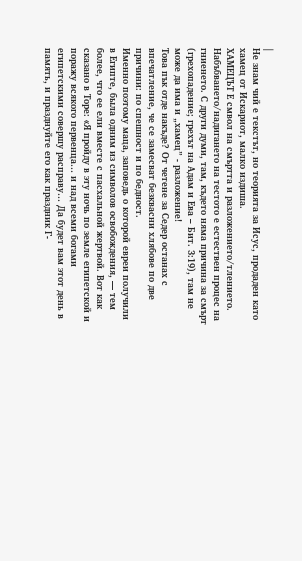|
Не знам чий е текстът, но теорията за Исус, продаден като хамец от Искариот, малко издиша.
ХАМЕЦЪТ Е смвол на смъртта и разложението/тлението. Набъбването/надигането на тестото е естествен процес на гниенето. С други думи, там, където няма причина за смърт (грехопадение; грехът на Адам и Ева – Бит. 3:19), там не може да има и „хамец” - разложение!
Това пък отде накъде? От четене за Седер останах с впечатление, че се замесват безквасни хлябове по две причини: по спешност и по бедност.
Именно поэтому маца, заповедь о которой евреи получили в Египте, была одним из символов освобождения, — тем более, что ее ели вместе с пасхальной жертвой. Вот как сказано в Торе: «Я пройду в эту ночь по земле египетской и поражу всякого первенца… и над всеми богами египетскими совершу расправу… Да будет вам этот день в память, и празднуйте его как праздник Г-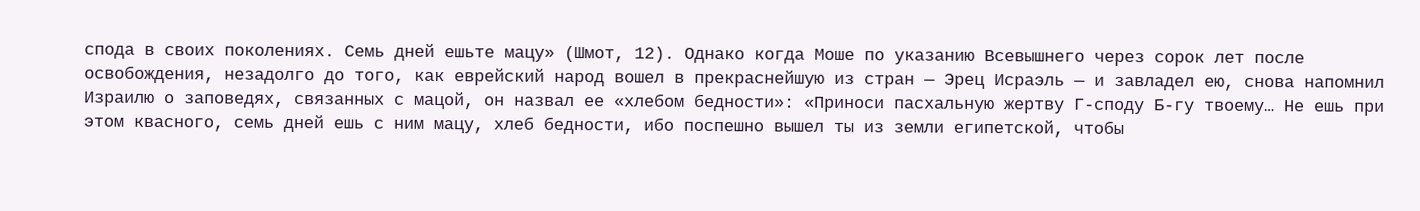спода в своих поколениях. Семь дней ешьте мацу» (Шмот, 12). Однако когда Моше по указанию Всевышнего через сорок лет после освобождения, незадолго до того, как еврейский народ вошел в прекраснейшую из стран — Эрец Исраэль — и завладел ею, снова напомнил Израилю о заповедях, связанных с мацой, он назвал ее «хлебом бедности»: «Приноси пасхальную жертву Г-споду Б-гу твоему… Не ешь при этом квасного, семь дней ешь с ним мацу, хлеб бедности, ибо поспешно вышел ты из земли египетской, чтобы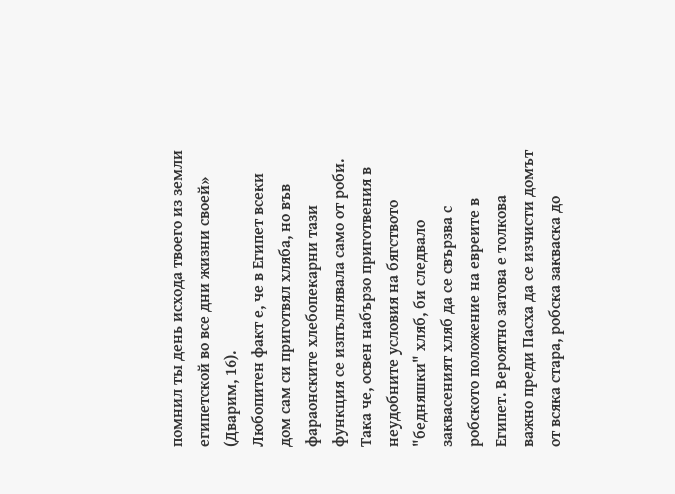помнил ты день исхода твоего из земли египетской во все дни жизни своей» (Дварим, 16).
Любопитен факт е, че в Египет всеки дом сам си приготвял хляба, но във фараонските хлебопекарни тази функция се изпълнявала само от роби.
Така че, освен набързо приготвения в неудобните условия на бягството "бедняшки" хляб, би следвало заквасеният хляб да се свързва с робското положение на евреите в Египет. Вероятно затова е толкова важно преди Пасха да се изчисти домът от всяка стара, робска закваска до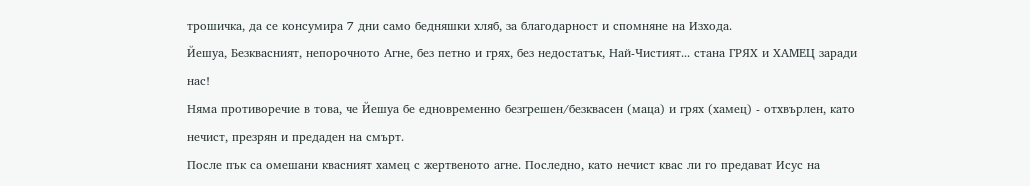трошичка, да се консумира 7 дни само бедняшки хляб, за благодарност и спомняне на Изхода.
Йешуа, Безквасният, непорочното Агне, без петно и грях, без недостатък, Най-Чистият... стана ГРЯХ и ХАМЕЦ заради нас!
Няма противоречие в това, че Йешуа бе едновременно безгрешен/безквасен (маца) и грях (хамец) - отхвърлен, като нечист, презрян и предаден на смърт.
После пък са омешани квасният хамец с жертвеното агне. Последно, като нечист квас ли го предават Исус на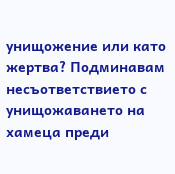унищожение или като жертва? Подминавам несъответствието с унищожаването на хамеца преди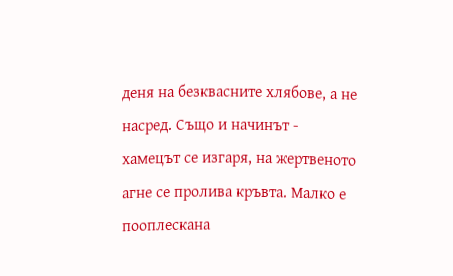деня на безквасните хлябове, а не насред. Също и начинът - хамецът се изгаря, на жертвеното агне се пролива кръвта. Малко е пооплескана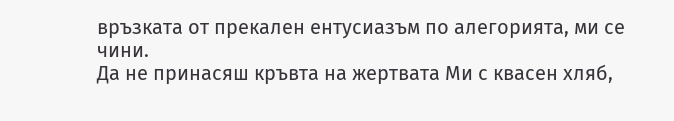връзката от прекален ентусиазъм по алегорията, ми се чини.
Да не принасяш кръвта на жертвата Ми с квасен хляб,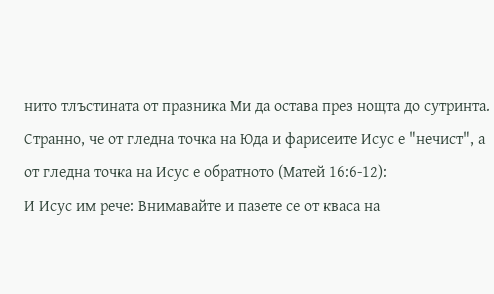нито тлъстината от празника Ми да остава през нощта до сутринта.
Странно, че от гледна точка на Юда и фарисеите Исус е "нечист", а от гледна точка на Исус е обратното (Матей 16:6-12):
И Исус им рече: Внимавайте и пазете се от кваса на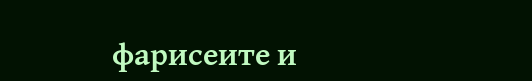фарисеите и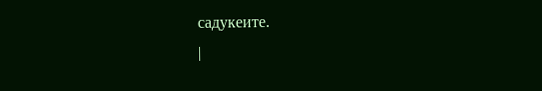садукеите.
|